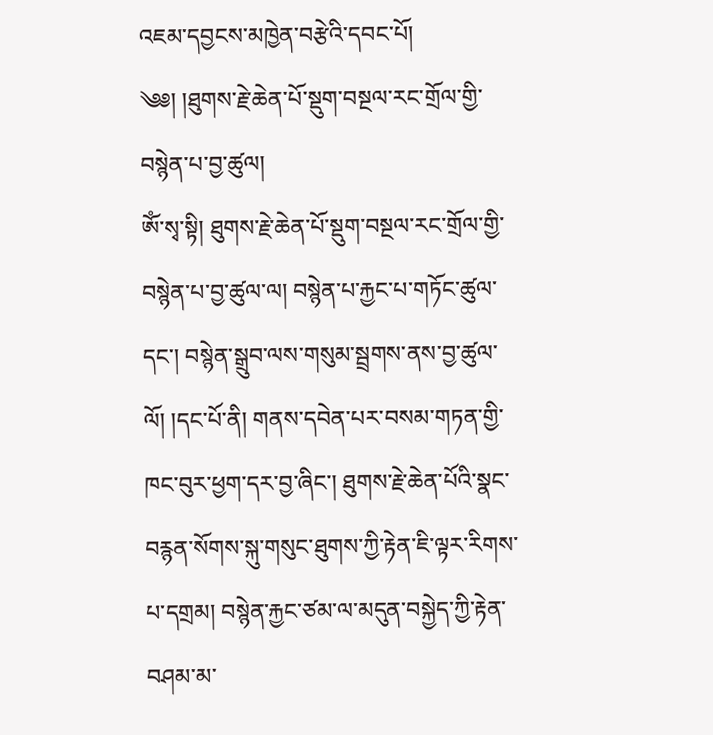འཇམ་དབྱངས་མཁྱེན་བརྩེའི་དབང་པོ།
༄༅། །ཐུགས་རྗེ་ཆེན་པོ་སྡུག་བསྔལ་རང་གྲོལ་གྱི་བསྙེན་པ་བྱ་ཚུལ།
ཨོཾ་སྭ་སྟི། ཐུགས་རྗེ་ཆེན་པོ་སྡུག་བསྔལ་རང་གྲོལ་གྱི་བསྙེན་པ་བྱ་ཚུལ་ལ། བསྙེན་པ་རྐྱང་པ་གཏོང་ཚུལ་དང་། བསྙེན་སྒྲུབ་ལས་གསུམ་སྦྲགས་ནས་བྱ་ཚུལ་ལོ། །དང་པོ་ནི། གནས་དབེན་པར་བསམ་གཏན་གྱི་ཁང་བུར་ཕྱག་དར་བྱ་ཞིང་། ཐུགས་རྗེ་ཆེན་པོའི་སྣང་བརྙན་སོགས་སྐུ་གསུང་ཐུགས་ཀྱི་རྟེན་ཇི་ལྟར་རིགས་པ་དགྲམ། བསྙེན་རྐྱང་ཙམ་ལ་མདུན་བསྐྱེད་ཀྱི་རྟེན་བཤམ་མ་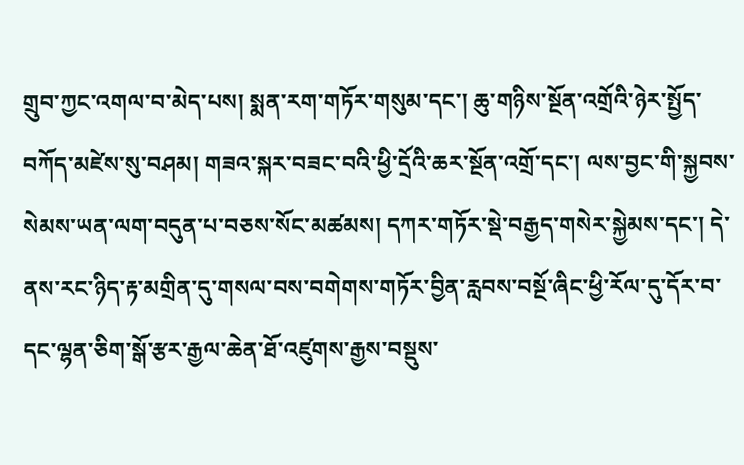གྲུབ་ཀྱང་འགལ་བ་མེད་པས། སྨན་རག་གཏོར་གསུམ་དང་། ཆུ་གཉིས་སྔོན་འགྲོའི་ཉེར་སྤྱོད་བཀོད་མཛེས་སུ་བཤམ། གཟའ་སྐར་བཟང་བའི་ཕྱི་དྲོའི་ཆར་སྔོན་འགྲོ་དང་། ལས་བྱང་གི་སྐྱབས་སེམས་ཡན་ལག་བདུན་པ་བཅས་སོང་མཚམས། དཀར་གཏོར་སྡེ་བརྒྱད་གསེར་སྐྱེམས་དང་། དེ་ནས་རང་ཉིད་རྟ་མགྲིན་དུ་གསལ་བས་བགེགས་གཏོར་བྱིན་རླབས་བསྔོ་ཞིང་ཕྱི་རོལ་དུ་དོར་བ་དང་ལྷན་ཅིག་སྒོ་རྩར་རྒྱལ་ཆེན་ཐོ་འཛུགས་རྒྱས་བསྡུས་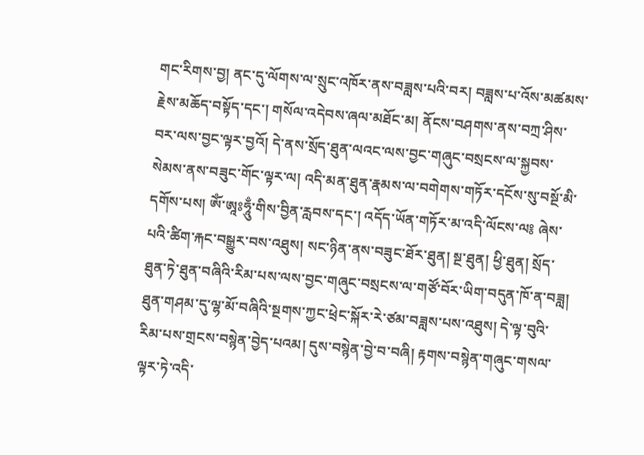གང་རིགས་བྱ། ནང་དུ་ལོགས་ལ་སྲུང་འཁོར་ནས་བཟླས་པའི་བར། བཟླས་པ་འོས་མཚམས་རྗེས་མཆོད་བསྟོད་དང་། གསོལ་འདེབས་ཞལ་མཐོང་མ། ནོངས་བཤགས་ནས་བཀྲ་ཤིས་བར་ལས་བྱང་ལྟར་བྱའོ། དེ་ནས་སྲོད་ཐུན་ལའང་ལས་བྱང་གཞུང་བསྲངས་ལ་སྐྱབས་སེམས་ནས་བཟུང་གོང་ལྟར་ལ། འདི་མན་ཐུན་རྣམས་ལ་བགེགས་གཏོར་དངོས་སུ་བསྔོ་མི་དགོས་པས། ཨོཾ་ཨཱཿཧཱུྃ་གིས་བྱིན་རླབས་དང་། འདོད་ཡོན་གཏོར་མ་འདི་ལོངས་ལ༔ ཞེས་པའི་ཚིག་རྐང་བསྒྱུར་བས་འཐུས། སང་ཉིན་ནས་བཟུང་ཐོར་ཐུན། སྔ་ཐུན། ཕྱི་ཐུན། སྲོད་ཐུན་ཏེ་ཐུན་བཞིའི་རིམ་པས་ལས་བྱང་གཞུང་བསྲངས་ལ་གཙོ་བོར་ཡིག་བདུན་ཁོ་ན་བཟླ། ཐུན་གཤམ་དུ་ལྷ་མོ་བཞིའི་སྔགས་ཀྱང་ཕྲེང་སྐོར་རེ་ཙམ་བཟླས་པས་འཐུས། དེ་ལྟ་བུའི་རིམ་པས་གྲངས་བསྙེན་བྱེད་པའམ། དུས་བསྙེན་བྱེ་བ་བཞི། རྟགས་བསྙེན་གཞུང་གསལ་ལྟར་ཏེ་འདི་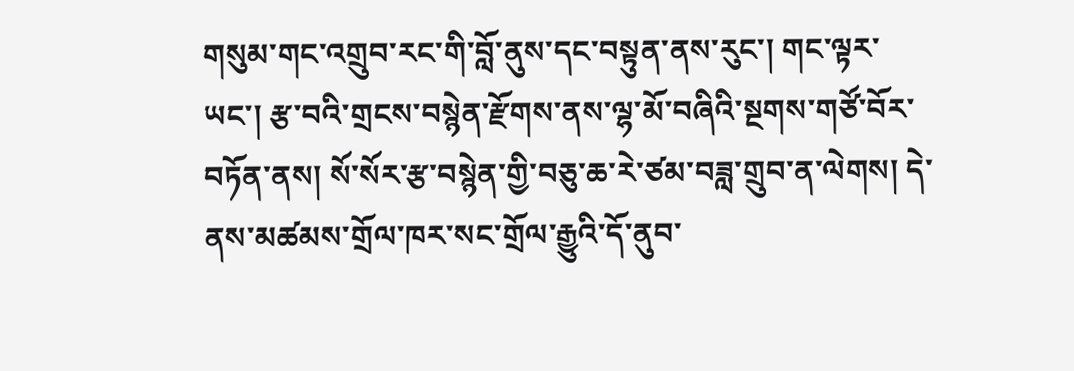གསུམ་གང་འགྲུབ་རང་གི་བློ་ནུས་དང་བསྟུན་ནས་རུང་། གང་ལྟར་ཡང་། རྩ་བའི་གྲངས་བསྙེན་རྫོགས་ནས་ལྷ་མོ་བཞིའི་སྔགས་གཙོ་བོར་བཏོན་ནས། སོ་སོར་རྩ་བསྙེན་གྱི་བཅུ་ཆ་རེ་ཙམ་བཟླ་གྲུབ་ན་ལེགས། དེ་ནས་མཚམས་གྲོལ་ཁར་སང་གྲོལ་རྒྱུའི་དོ་ནུབ་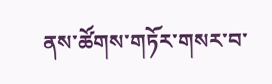ནས་ཚོགས་གཏོར་གསར་བ་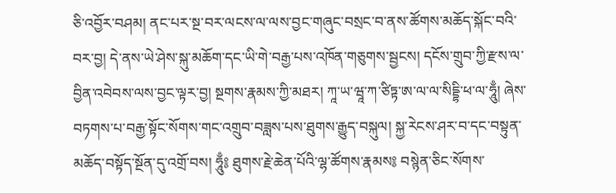ཅི་འབྱོར་བཤམ། ནང་པར་སྔ་བར་ལངས་ལ་ལས་བྱང་གཞུང་བསྲང་བ་ནས་ཚོགས་མཆོད་སྐོང་བའི་བར་བྱ། དེ་ནས་ཡེ་ཤེས་སྐུ་མཆོག་དང་ཡི་གེ་བརྒྱ་པས་འཁོན་གཅུགས་སྦྱངས། དངོས་གྲུབ་ཀྱི་རྫས་ལ་བྱིན་འབེབས་ལས་བྱང་ལྟར་བྱ། སྔགས་རྣམས་ཀྱི་མཐར། ཀཱ་ཡ་ཝཱ་ཀ་ཙིཏྟ་ཨ་ལ་ལ་སིདྡྷི་ཕ་ལ་ཧཱུྃ། ཞེས་བཏགས་པ་བརྒྱ་སྟོང་སོགས་གང་འགྲུབ་བཟླས་པས་ཐུགས་རྒྱུད་བསྐུལ། སྐྱ་རེངས་ཤར་བ་དང་བསྟུན་མཆོད་བསྟོད་སྔོན་དུ་འགྲོ་བས། ཧཱུྃ༔ ཐུགས་རྗེ་ཆེན་པོའི་ལྷ་ཚོགས་རྣམས༔ བསྙེན་ཅིང་སོགས་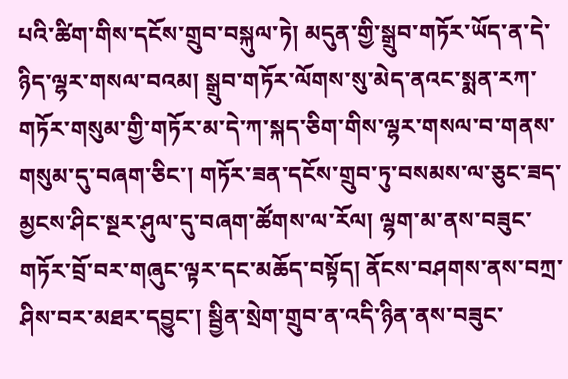པའི་ཚིག་གིས་དངོས་གྲུབ་བསྐུལ་ཏེ། མདུན་གྱི་སྒྲུབ་གཏོར་ཡོད་ན་དེ་ཉིད་ལྷར་གསལ་བའམ། སྒྲུབ་གཏོར་ལོགས་སུ་མེད་ནའང་སྨན་རཀ་གཏོར་གསུམ་གྱི་གཏོར་མ་དེ་ཀ་སྐད་ཅིག་གིས་ལྷར་གསལ་བ་གནས་གསུམ་དུ་བཞག་ཅིང་། གཏོར་ཟན་དངོས་གྲུབ་ཏུ་བསམས་ལ་ཅུང་ཟད་མྱངས་ཤིང་སྔར་ཤུལ་དུ་བཞག་ཚོགས་ལ་རོལ། ལྷག་མ་ནས་བཟུང་གཏོར་བྲོ་བར་གཞུང་ལྟར་དང་མཆོད་བསྟོད། ནོངས་བཤགས་ནས་བཀྲ་ཤིས་བར་མཐར་དབྱུང་། སྦྱིན་སྲེག་གྲུབ་ན་འདི་ཉིན་ནས་བཟུང་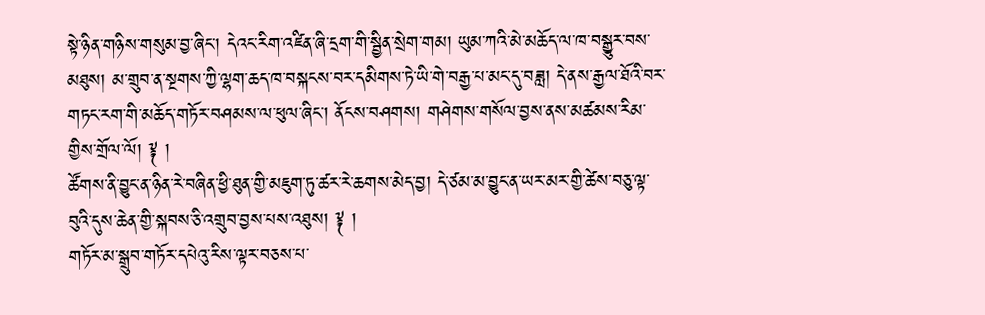སྟེ་ཉིན་གཉིས་གསུམ་བྱ་ཞིང་། དེའང་རིག་འཛིན་ཞི་དྲག་གི་སྦྱིན་སྲེག་གམ། ཡུམ་ཀའི་མེ་མཆོད་ལ་ཁ་བསྒྱུར་བས་མཐུས། མ་གྲུབ་ན་སྔགས་ཀྱི་ལྷག་ཆད་ཁ་བསྐངས་བར་དམིགས་ཏེ་ཡི་གེ་བརྒྱ་པ་མང་དུ་བཟླ། དེ་ནས་རྒྱལ་ཐོའི་བར་གཏང་རག་གི་མཆོད་གཏོར་བཤམས་ལ་ཕུལ་ཞིང་། ནོངས་བཤགས། གཤེགས་གསོལ་བྱས་ནས་མཚམས་རིམ་གྱིས་གྲོལ་ལོ། ༈ །
ཚོགས་ནི་བྱུང་ན་ཉིན་རེ་བཞིན་ཕྱི་ཐུན་གྱི་མཇུག་ཏུ་ཚར་རེ་ཆགས་མེད་བྱ། དེ་ཙམ་མ་བྱུང་ན་ཡར་མར་གྱི་ཚེས་བཅུ་ལྟ་བུའི་དུས་ཆེན་གྱི་སྐབས་ཅི་འགྲུབ་བྱས་པས་འཐུས། ༈ །
གཏོར་མ་སྒྲུབ་གཏོར་དཔེའུ་རིས་ལྟར་བཅས་པ་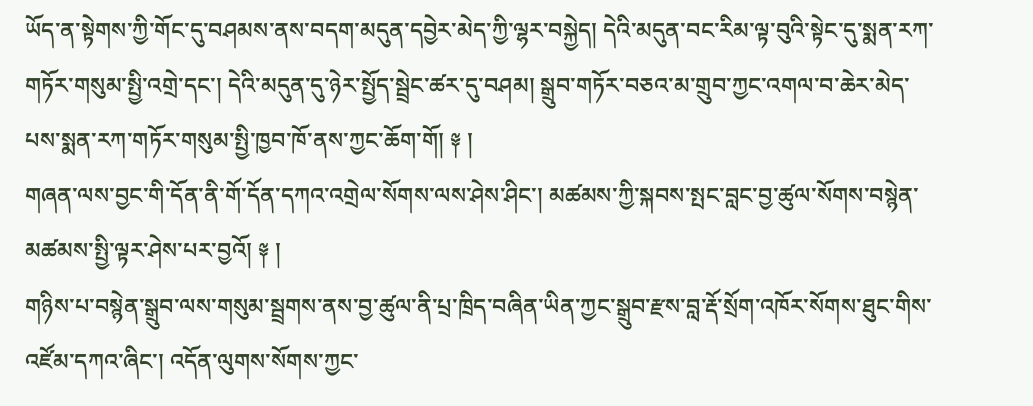ཡོད་ན་སྟེགས་ཀྱི་གོང་དུ་བཤམས་ནས་བདག་མདུན་དབྱེར་མེད་ཀྱི་ལྷར་བསྐྱེད། དེའི་མདུན་བང་རིམ་ལྟ་བུའི་སྟེང་དུ་སྨན་རཀ་གཏོར་གསུམ་སྤྱི་འགྲེ་དང་། དེའི་མདུན་དུ་ཉེར་སྤྱོད་སྦྲེང་ཚར་དུ་བཤམ། སྒྲུབ་གཏོར་བཅའ་མ་གྲུབ་ཀྱང་འགལ་བ་ཆེར་མེད་པས་སྨན་རཀ་གཏོར་གསུམ་སྤྱི་ཁྱབ་ཁོ་ནས་ཀྱང་ཆོག་གོ། ༈ །
གཞན་ལས་བྱང་གི་དོན་ནི་གོ་དོན་དཀའ་འགྲེལ་སོགས་ལས་ཤེས་ཤིང་། མཚམས་ཀྱི་སྐབས་སྤང་བླང་བྱ་ཚུལ་སོགས་བསྙེན་མཚམས་སྤྱི་ལྟར་ཤེས་པར་བྱའོ། ༈ །
གཉིས་པ་བསྙེན་སྒྲུབ་ལས་གསུམ་སྦྲགས་ནས་བྱ་ཚུལ་ནི་པྲ་ཁྲིད་བཞིན་ཡིན་ཀྱང་སྒྲུབ་རྫས་བླ་རྡོ་སྲོག་འཁོར་སོགས་ཐུང་གིས་འཛོམ་དཀའ་ཞིང་། འདོན་ལུགས་སོགས་ཀྱང་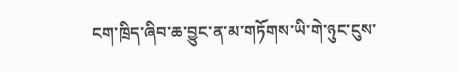ངག་ཁྲིད་ཞིབ་ཆ་བྱུང་ན་མ་གཏོགས་ཡི་གེ་ཉུང་ངུས་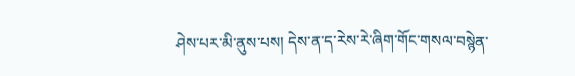ཤེས་པར་མི་ནུས་པས། དེས་ན་ད་རེས་རེ་ཞིག་གོང་གསལ་བསྙེན་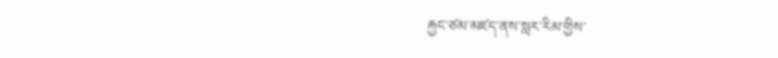རྐྱང་ཙམ་མཛད་ནས་སླར་རིམ་གྱིས་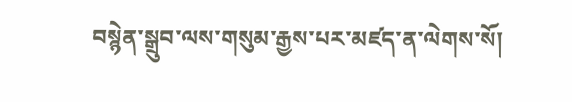བསྙེན་སྒྲུབ་ལས་གསུམ་རྒྱས་པར་མཛད་ན་ལེགས་སོ།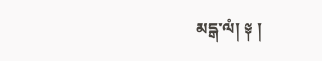མདྒ་ལཾ། ༈ །